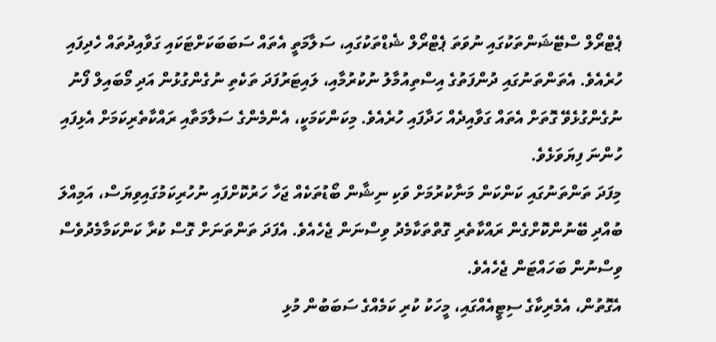ޕެޓްރޯލް ސްޓޭޝަންތަކުގައި ނުވަތަ ޕެޓްރޯލް ޝެޑްތަކުގައި، ސަލާމަތީ އެތައް ސަބަބަކަށްޓަކައި ގަވާއިދުތައް ހެދިފައި ހުރެއެވެ. އެތަންތަނުގައި ދުންފަތުގެ އިސްތިއުމާލު ނުކުރުމާއި، ލައިޓަރުފަދަ ތަކެތި ނުގެންގުޅުން އަދި މޯބައިލް ފޯނު ނުގެންގުޅެވޭ ގޮތަށް އެތައް ގަވާއިދެއް ހަދާފައި ހުރެއެވެ. މިކަންކަމަކީ، އެންމެންގެ ސަލާމަތާއި ރައްކާތެރިކަމަށް އެޅިފައި ހުންނަ ފިޔަވަޅެވެ.
މިފަދަ ތަންތަނުގައި ކަންކަން މަނާކުރުމަށް ވަކި ނިޝާން ބޯޑުތަކެއް ޖަހާ ހަރުކޮށްފައި ނުހުރިކަމުގައިވިޔަސް، އަމިއްލަ ބުއްދި ބޭނުންކޮށްގެން ރައްކާތެރި ގޮތްތަކާމެދު ވިސްނަން ޖެހެއެވެ. އެފަދަ ތަންތަނަށް ގޮސް ކުރާ ކަންކަމާމެދުވެސް ވިސްނުން ބަހައްޓަން ޖެހެއެވެ.
އެގޮތުން، އެމެރިކާގެ ސިޓީއެއްގައި، މީހަކު ކުރި ކަމެއްގެ ސަބަބުން މުޅި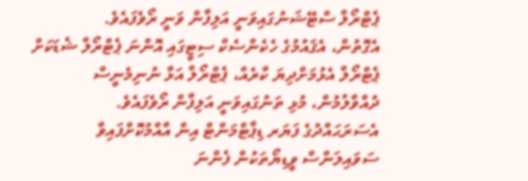ޕެޓްރޯލް ސްޓޭޝަނުގައިވަނީ އަލިފާން ވަނީ ރޯވެފައެވެ.
އެގޮތުން، އެޤައުމުގެ ހެކެންސެކް ސިޓީގައި އޮންނަ ޕެޓްރޯލް ޝެޑަކަށް ޕެޓްރޯލް އެޅުމަށްދިޔަ ކާރެއް، ޕެޓްރޯލް އަޅާ ނުނިމެނީސް ދުއްވާލުމުން، މުޅި ތަނުގައިވަނީ އަލިފާން ރޯވެފައެވެ.
އެސަރަޙައްދުގެ ފަޔަރ ޑިޕާޓްމަންޓް އިން އާއްމުކޮށްފައިވާ ސަވައިލަންސް ވީޑިޔޯތަކުން ފެންނަ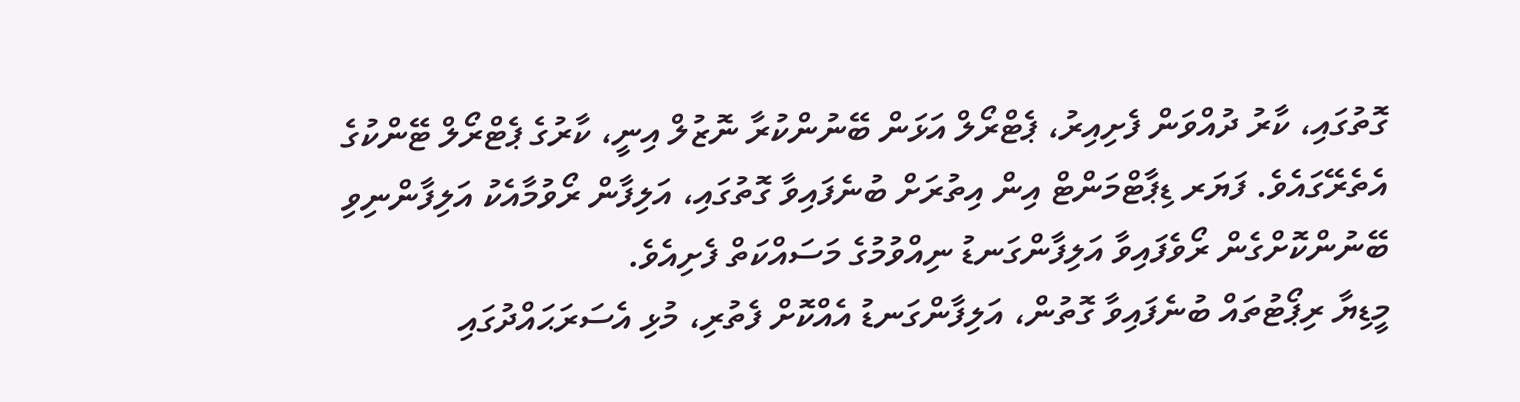ގޮތުގައި، ކާރު ދުއްވަން ފެށިއިރު، ޕެޓްރޯލް އަޅަން ބޭނުންކުރާ ނޮޒުލް އިނީ، ކާރުގެ ޕެޓްރޯލް ޓޭންކުގެ އެތެރޭގައެވެ. ފަޔަރ ޑިޕާޓްމަންޓް އިން އިތުރަށް ބުނެފައިވާ ގޮތުގައި، އަލިފާން ރޯވުމާއެކު އަލިފާންނިވި ބޭނުންކޮށްގެން ރޯވެފައިވާ އަލިފާންގަނޑު ނިއްވުމުގެ މަސައްކަތް ފެށިއެވެ.
މީޑިޔާ ރިޕޯޓުތައް ބުނެފައިވާ ގޮތުން، އަލިފާންގަނޑު އެއްކޮށް ފެތުރި، މުޅި އެސަރަޙައްދުގައި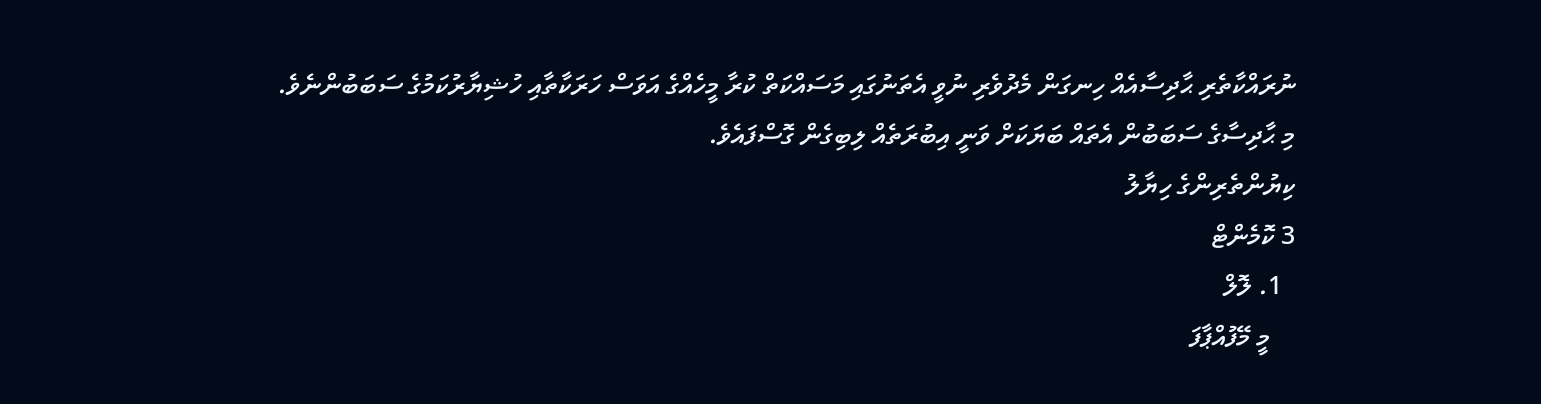ނުރައްކާތެރި ޙާދިސާއެއް ހިނގަން މެދުވެރި ނުވީ އެތަނުގައި މަސައްކަތް ކުރާ މީހެއްގެ އަވަސް ހަރަކާތާއި ހުޝިޔާރުކަމުގެ ސަބަބުންނެވެ.
މި ޙާދިސާގެ ސަބަބުން އެތައް ބަޔަކަށް ވަނީ އިބުރަތެއް ލިބިގެން ގޮސްފައެވެ.
ކިޔުންތެރިންގެ ހިޔާލު
3 ކޮމެންޓް
  1. ލޮލް
    މީ މޭފުއްޕާފަ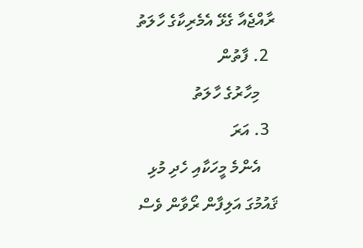ރާއްޖެއާ ގެޅޭ އެމެރިކާގެ ހާލަތު
  2. ފާތުން
    މިހާރުގެ ހާލަތު
  3. އަރަ
    އެންމެ މީހަކާއި ހެދި މުޅި ޤައުމުގަ އަލިފާން ރޯވާން ވެސް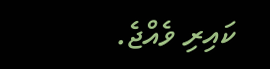ކައިރި ވެއްޖެ.